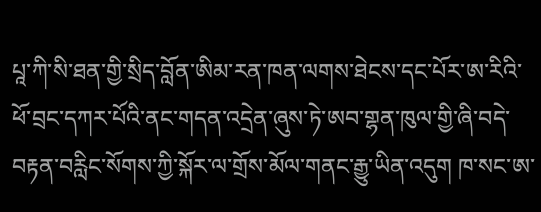པཱ་ཀི་སི་ཐན་གྱི་སྲིད་བློན་ཨིམ་རན་ཁན་ལགས་ཐེངས་དང་པོར་ཨ་རིའི་ཕོ་བྲང་དཀར་པོའི་ནང་གདན་འདྲེན་ཞུས་ཏེ་ཨབ་གྷན་ཁུལ་གྱི་ཞི་བདེ་བརྟན་བརླིང་སོགས་ཀྱི་སྐོར་ལ་གྲོས་མོལ་གནང་རྒྱུ་ཡིན་འདུག ཁ་སང་ཨ་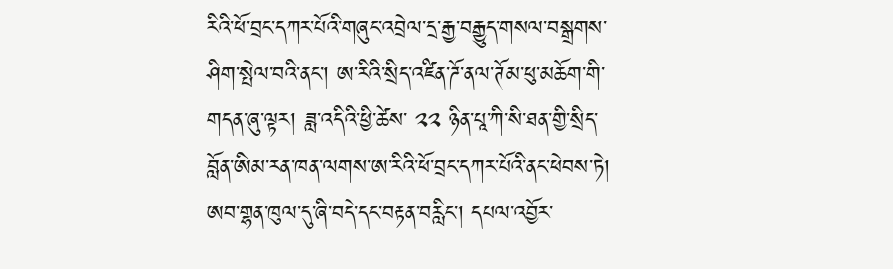རིའི་ཕོ་བྲང་དཀར་པོའི་གཞུང་འབྲེལ་དྲ་རྒྱ་བརྒྱུད་གསལ་བསྒྲགས་ཤིག་སྤེལ་བའི་ནང་། ཨ་རིའི་སྲིད་འཛིན་ཌོ་ནལ་ཊོམ་ཕུ་མཆོག་གི་གདན་ཞུ་ལྟར། ཟླ་འདིའི་ཕྱི་ཚེས་ ༢༢ ཉིན་པཱ་ཀི་སི་ཐན་གྱི་སྲིད་བློན་ཨིམ་རན་ཁན་ལགས་ཨ་རིའི་ཕོ་བྲང་དཀར་པོའི་ནང་ཕེབས་ཏེ། ཨབ་གྷན་ཁུལ་དུ་ཞི་བདེ་དང་བརྟན་བརླིང་། དཔལ་འབྱོར་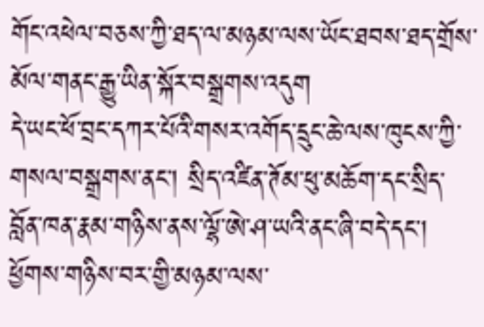གོང་འཕེལ་བཅས་ཀྱི་ཐད་ལ་མཉམ་ལས་ཡོང་ཐབས་ཐད་གྲོས་མོལ་གནང་རྒྱུ་ཡིན་སྐོར་བསྒྲགས་འདུག
དེ་ཡང་ཕོ་བྲང་དཀར་པོའི་གསར་འགོད་དྲུང་ཆེ་ལས་ཁུངས་ཀྱི་གསལ་བསྒྲགས་ནང་། སྲིད་འཛིན་ཊོམ་ཕུ་མཆོག་དང་སྲིད་བློན་ཁན་རྣམ་གཉིས་ནས་ལྷོ་ཨེ་ཤ་ཡའི་ནང་ཞི་བདེ་དང་། ཕྱོགས་གཉིས་བར་གྱི་མཉམ་ལས་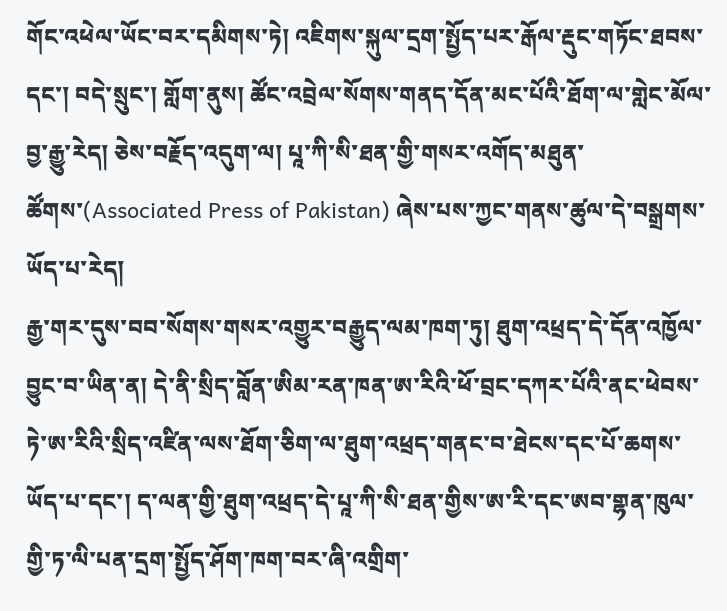གོང་འཕེལ་ཡོང་བར་དམིགས་ཏེ། འཇིགས་སྐུལ་དྲག་སྤྱོད་པར་རྒོལ་རྡུང་གཏོང་ཐབས་དང་། བདེ་སྲུང་། གློག་ནུས། ཚོང་འབྲེལ་སོགས་གནད་དོན་མང་པོའི་ཐོག་ལ་གླེང་མོལ་བྱ་རྒྱུ་རེད། ཅེས་བརྗོད་འདུག་ལ། པཱ་ཀི་སི་ཐན་གྱི་གསར་འགོད་མཐུན་ཚོགས་(Associated Press of Pakistan) ཞེས་པས་ཀྱང་གནས་ཚུལ་དེ་བསྒྲགས་ཡོད་པ་རེད།
རྒྱ་གར་དུས་བབ་སོགས་གསར་འགྱུར་བརྒྱུད་ལམ་ཁག་ཏུ། ཐུག་འཕྲད་དེ་དོན་འཁྱོལ་བྱུང་བ་ཡིན་ན། དེ་ནི་སྲིད་བློན་ཨིམ་རན་ཁན་ཨ་རིའི་ཕོ་བྲང་དཀར་པོའི་ནང་ཕེབས་ཏེ་ཨ་རིའི་སྲིད་འཛིན་ལས་ཐོག་ཅིག་ལ་ཐུག་འཕྲད་གནང་བ་ཐེངས་དང་པོ་ཆགས་ཡོད་པ་དང་། ད་ལན་གྱི་ཐུག་འཕྲད་དེ་པཱ་ཀི་སི་ཐན་གྱིས་ཨ་རི་དང་ཨབ་གྷན་ཁུལ་གྱི་ཏ་ལི་པན་དྲག་སྤྱོད་ཤོག་ཁག་བར་ཞི་འགྲིག་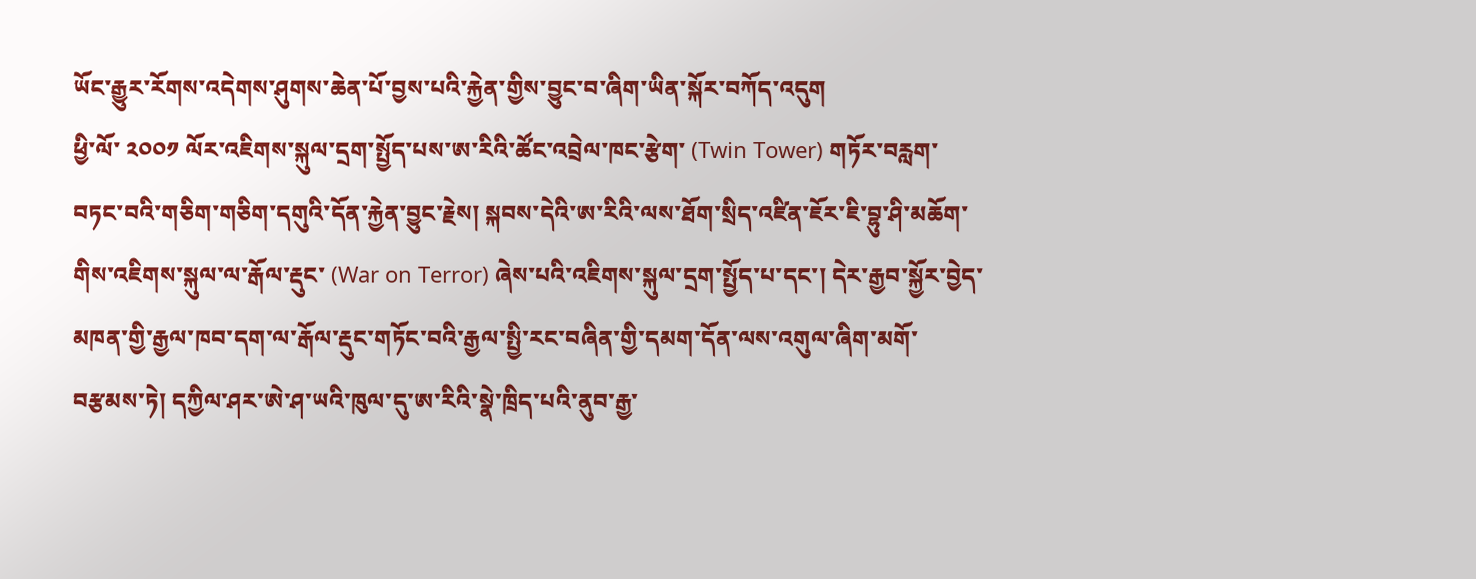ཡོང་རྒྱུར་རོགས་འདེགས་ཤུགས་ཆེན་པོ་བྱས་པའི་རྐྱེན་གྱིས་བྱུང་བ་ཞིག་ཡིན་སྐོར་བཀོད་འདུག
ཕྱི་ལོ་ ༢༠༠༡ ལོར་འཇིགས་སྐུལ་དྲག་སྤྱོད་པས་ཨ་རིའི་ཚོང་འབྲེལ་ཁང་རྩེག་ (Twin Tower) གཏོར་བརླག་བཏང་བའི་གཅིག་གཅིག་དགུའི་དོན་རྐྱེན་བྱུང་རྗེས། སྐབས་དེའི་ཨ་རིའི་ལས་ཐོག་སྲིད་འཛིན་ཇོར་ཇི་བྷུ་ཤི་མཆོག་གིས་འཇིགས་སྐུལ་ལ་རྒོལ་རྡུང་ (War on Terror) ཞེས་པའི་འཇིགས་སྐུལ་དྲག་སྤྱོད་པ་དང་། དེར་རྒྱབ་སྐྱོར་བྱེད་མཁན་གྱི་རྒྱལ་ཁབ་དག་ལ་རྒོལ་རྡུང་གཏོང་བའི་རྒྱལ་སྤྱི་རང་བཞིན་གྱི་དམག་དོན་ལས་འགུལ་ཞིག་མགོ་བརྩམས་ཏེ། དཀྱིལ་ཤར་ཨེ་ཤ་ཡའི་ཁུལ་དུ་ཨ་རིའི་སྣེ་ཁྲིད་པའི་ནུབ་རྒྱ་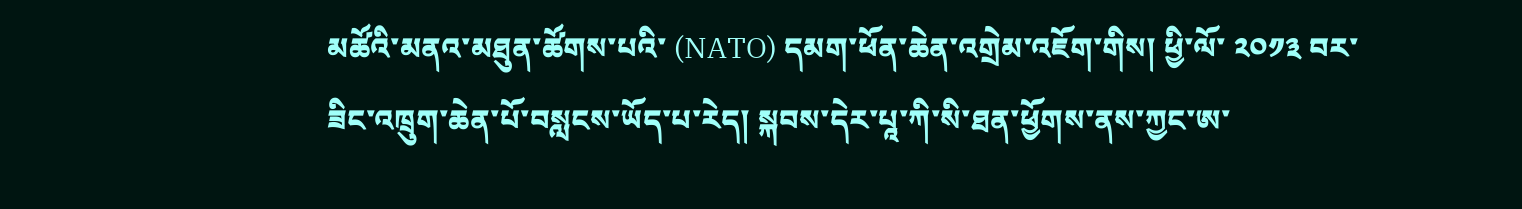མཚོའི་མནའ་མཐུན་ཚོགས་པའི་ (NATO) དམག་ཕོན་ཆེན་འགྲེམ་འཇོག་གིས། ཕྱི་ལོ་ ༢༠༡༣ བར་ཟིང་འཁྲུག་ཆེན་པོ་བསླངས་ཡོད་པ་རེད། སྐབས་དེར་པཱ་ཀི་སི་ཐན་ཕྱོགས་ནས་ཀྱང་ཨ་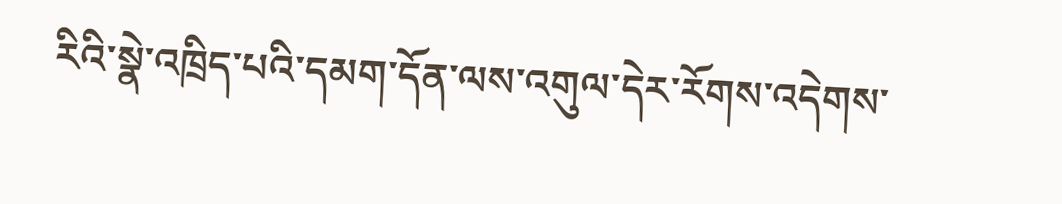རིའི་སྣེ་འཁྲིད་པའི་དམག་དོན་ལས་འགུལ་དེར་རོགས་འདེགས་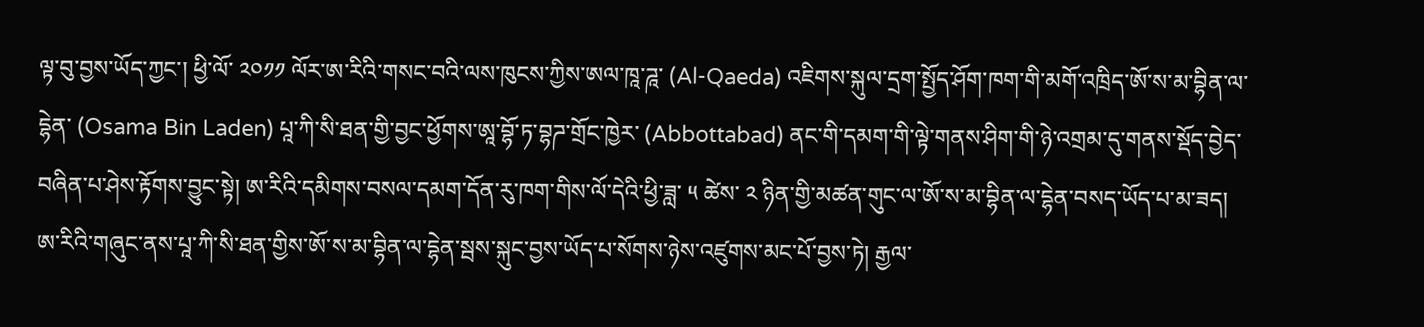ལྟ་བུ་བྱས་ཡོད་ཀྱང་། ཕྱི་ལོ་ ༢༠༡༡ ལོར་ཨ་རིའི་གསང་བའི་ལས་ཁུངས་ཀྱིས་ཨལ་ཁཱ་ཌཱ་ (Al-Qaeda) འཇིགས་སྐུལ་དྲག་སྤྱོད་ཤོག་ཁག་གི་མགོ་འཁྲིད་ཨོ་ས་མ་བྷིན་ལ་དྷེན་ (Osama Bin Laden) པཱ་ཀི་སི་ཐན་གྱི་བྱང་ཕྱོགས་ཨཱ་བྷོ་ཏ་བྷཌ་གྲོང་ཁྱེར་ (Abbottabad) ནང་གི་དམག་གི་ལྟེ་གནས་ཤིག་གི་ཉེ་འགྲམ་དུ་གནས་སྡོད་བྱེད་བཞིན་པ་ཤེས་རྟོགས་བྱུང་སྟེ། ཨ་རིའི་དམིགས་བསལ་དམག་དོན་རུ་ཁག་གིས་ལོ་དེའི་ཕྱི་ཟླ་ ༥ ཚེས་ ༢ ཉིན་གྱི་མཚན་གུང་ལ་ཨོ་ས་མ་བྷིན་ལ་དྷེན་བསད་ཡོད་པ་མ་ཟད། ཨ་རིའི་གཞུང་ནས་པཱ་ཀི་སི་ཐན་གྱིས་ཨོ་ས་མ་བྷིན་ལ་དྷེན་སྦས་སྐུང་བྱས་ཡོད་པ་སོགས་ཉེས་འཛུགས་མང་པོ་བྱས་ཏེ། རྒྱལ་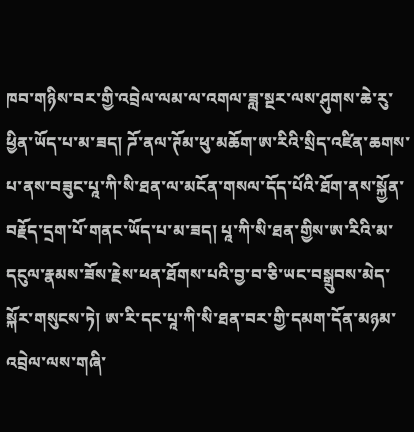ཁབ་གཉིས་བར་གྱི་འབྲེལ་ལམ་ལ་འགལ་ཟླ་སྔར་ལས་ཤུགས་ཆེ་རུ་ཕྱིན་ཡོད་པ་མ་ཟད། ཌོ་ནལ་ཊོམ་ཕུ་མཆོག་ཨ་རིའི་སྲིད་འཛིན་ཆགས་པ་ནས་བཟུང་པཱ་ཀི་སི་ཐན་ལ་མངོན་གསལ་དོད་པོའི་ཐོག་ནས་སྐྱོན་བརྗོད་དྲག་པོ་གནང་ཡོད་པ་མ་ཟད། པཱ་ཀི་སི་ཐན་གྱིས་ཨ་རིའི་མ་དངུལ་རྣམས་ཟོས་རྗེས་ཕན་ཐོགས་པའི་བྱ་བ་ཅི་ཡང་བསྒྲུབས་མེད་སྐོར་གསུངས་ཏེ། ཨ་རི་དང་པཱ་ཀི་སི་ཐན་བར་གྱི་དམག་དོན་མཉམ་འབྲེལ་ལས་གཞི་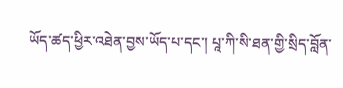ཡོད་ཚད་ཕྱིར་འཐེན་བྱས་ཡོད་པ་དང་། པཱ་ཀི་སི་ཐན་གྱི་སྲིད་བློན་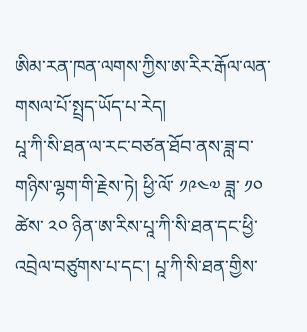ཨིམ་རན་ཁན་ལགས་ཀྱིས་ཨ་རིར་རྒོལ་ལན་གསལ་པོ་སྤྲད་ཡོད་པ་རེད།
པཱ་ཀི་སི་ཐན་ལ་རང་བཙན་ཐོབ་ནས་ཟླ་བ་གཉིས་ལྷག་གི་རྗེས་ཏེ། ཕྱི་ལོ་ ༡༩༤༧ ཟླ་ ༡༠ ཚེས་ ༢༠ ཉིན་ཨ་རིས་པཱ་ཀི་སི་ཐན་དང་ཕྱི་འབྲེལ་བཙུགས་པ་དང་། པཱ་ཀི་སི་ཐན་གྱིས་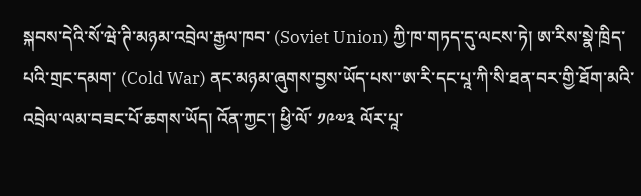སྐབས་དེའི་སོ་ཝེ་ཊི་མཉམ་འབྲེལ་རྒྱལ་ཁབ་ (Soviet Union) ཀྱི་ཁ་གཏད་དུ་ལངས་ཏེ། ཨ་རིས་སྣེ་ཁྲིད་པའི་གྲང་དམག་ (Cold War) ནང་མཉམ་ཞུགས་བྱས་ཡོད་པས་་ཨ་རི་དང་པཱ་ཀི་སི་ཐན་བར་གྱི་ཐོག་མའི་འབྲེལ་ལམ་བཟང་པོ་ཆགས་ཡོད། འོན་ཀྱང་། ཕྱི་ལོ་ ༡༩༧༣ ལོར་པཱ་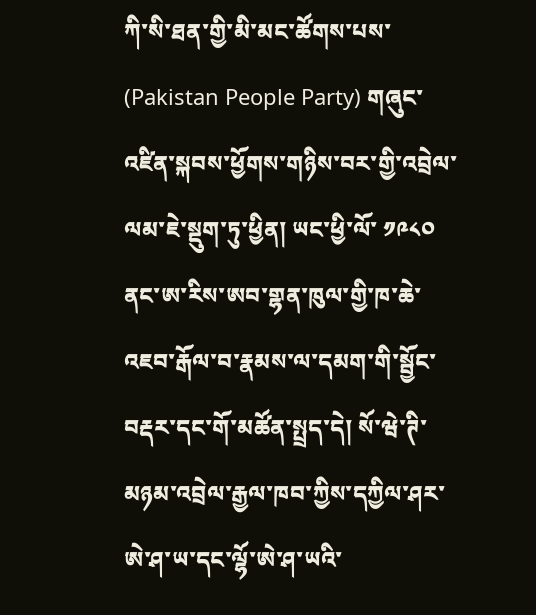ཀི་སི་ཐན་གྱི་མི་མང་ཚོགས་པས་ (Pakistan People Party) གཞུང་འཛིན་སྐབས་ཕྱོགས་གཉིས་བར་གྱི་འབྲེལ་ལམ་ཇེ་སྡུག་ཏུ་ཕྱིན། ཡང་ཕྱི་ལོ་ ༡༩༨༠ ནང་ཨ་རིས་ཨབ་གྷན་ཁུལ་གྱི་ཁ་ཆེ་འཇབ་རྒོལ་བ་རྣམས་ལ་དམག་གི་སྦྱོང་བརྡར་དང་གོ་མཚོན་སྤྲད་དེ། སོ་ཝེ་ཊི་མཉམ་འབྲེལ་རྒྱལ་ཁབ་ཀྱིས་དཀྱིལ་ཤར་ཨེ་ཤ་ཡ་དང་ལྷོ་ཨེ་ཤ་ཡའི་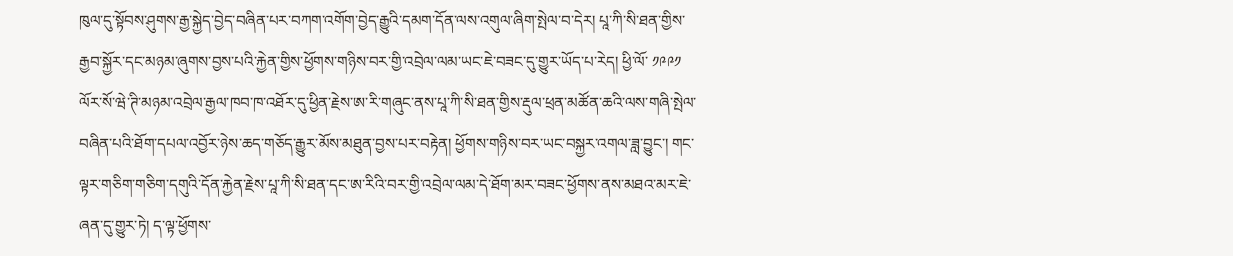ཁུལ་དུ་སྟོབས་ཤུགས་རྒྱ་སྐྱེད་བྱེད་བཞིན་པར་བཀག་འགོག་བྱེད་རྒྱུའི་དམག་དོན་ལས་འགུལ་ཞིག་སྤེལ་བ་དེར། པཱ་ཀི་སི་ཐན་གྱིས་རྒྱབ་སྐྱོར་དང་མཉམ་ཞུགས་བྱས་པའི་རྐྱེན་གྱིས་ཕྱོགས་གཉིས་བར་གྱི་འབྲེལ་ལམ་ཡང་ཇེ་བཟང་དུ་གྱུར་ཡོད་པ་རེད། ཕྱི་ལོ་ ༡༩༩༡ ལོར་སོ་ཝེ་ཊི་མཉམ་འབྲེལ་རྒྱལ་ཁབ་ཁ་འཐོར་དུ་ཕྱིན་རྗེས་ཨ་རི་གཞུང་ནས་པཱ་ཀི་སི་ཐན་གྱིས་རྡུལ་ཕྲན་མཚོན་ཆའི་ལས་གཞི་སྤེལ་བཞིན་པའི་ཐོག་དཔལ་འབྱོར་ཉེས་ཆད་གཅོད་རྒྱུར་མོས་མཐུན་བྱས་པར་བརྟེན། ཕྱོགས་གཉིས་བར་ཡང་བསྐྱར་འགལ་ཟླ་བྱུང་། གང་ལྟར་གཅིག་གཅིག་དགུའི་དོན་རྐྱེན་རྗེས་པཱ་ཀི་སི་ཐན་དང་ཨ་རིའི་བར་གྱི་འབྲེལ་ལམ་དེ་ཐོག་མར་བཟང་ཕྱོགས་ནས་མཐའ་མར་ཇེ་ཞན་དུ་གྱུར་ཏེ། ད་ལྟ་ཕྱོགས་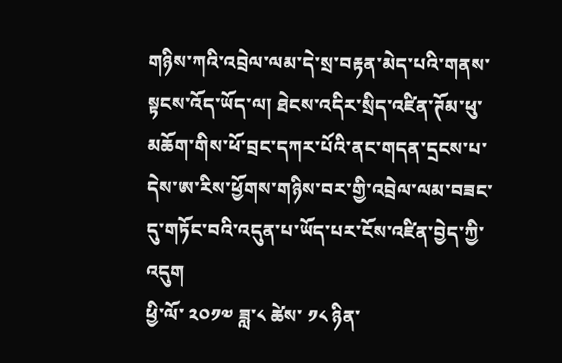གཉིས་ཀའི་འབྲེལ་ལམ་དེ་སྲ་བརྟན་མེད་པའི་གནས་སྟངས་འོད་ཡོད་ལ། ཐེངས་འདིར་སྲིད་འཛིན་ཊོམ་ཕུ་མཆོག་གིས་ཕོ་བྲང་དཀར་པོའི་ནང་གདན་དྲངས་པ་དེས་ཨ་རིས་ཕྱོགས་གཉིས་བར་གྱི་འབྲེལ་ལམ་བཟང་དུ་གཏོང་བའི་འདུན་པ་ཡོད་པར་ངོས་འཛིན་བྱེད་ཀྱི་འདུག
ཕྱི་ལོ་ ༢༠༡༧ ཟླ་༨ ཚེས་ ༡༨ ཉིན་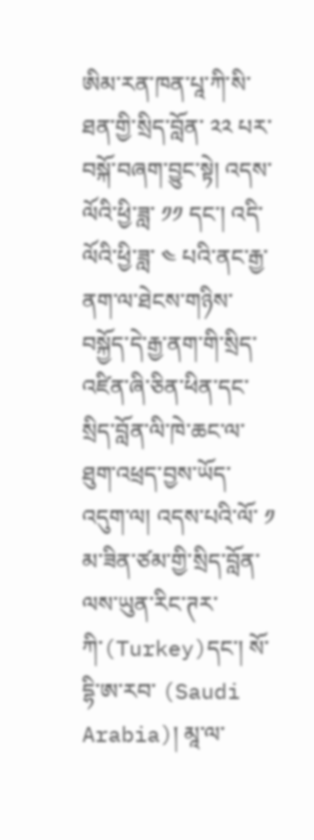ཨིམ་རན་ཁན་པཱ་ཀི་སི་ཐན་གྱི་སྲིད་བློན་ ༢༢ པར་བསྐོ་བཞག་བྱུང་སྟེ། འདས་ལོའི་ཕྱི་ཟླ་ ༡༡ དང་། འདི་ལོའི་ཕྱི་ཟླ་ ༤ པའི་ནང་རྒྱ་ནག་ལ་ཐེངས་གཉིས་བསྐྱོད་དེ་རྒྱ་ནག་གི་སྲིད་འཛིན་ཞི་ཅིན་ཕིན་དང་སྲིད་བློན་ལི་ཁེ་ཆང་ལ་ཐུག་འཕྲད་བྱས་ཡོད་འདུག་ལ། འདས་པའི་ལོ་ ༡ མ་ཟིན་ཙམ་གྱི་སྲིད་བློན་ལས་ཡུན་རིང་ཊར་ཀི་(Turkey)དང་། སོ་དྷི་ཨ་རབ་ (Saudi Arabia)། མཱ་ལ་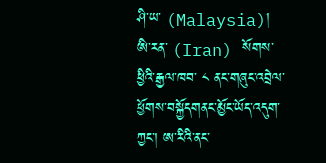ཤི་ཡ་ (Malaysia)། ཨི་རན་ (Iran) སོགས་ཕྱིའི་རྒྱལ་ཁབ་ ༨ ནང་གཞུང་འབྲེལ་ཕྱོགས་བསྐྱོདགནང་མྱོང་ཡོད་འདུག་ཀྱང་། ཨ་རིའི་ནང་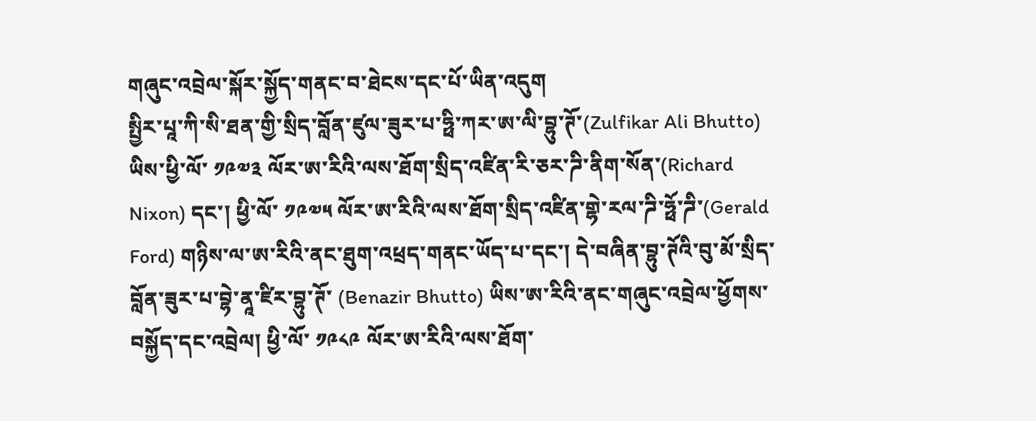གཞུང་འབྲེལ་སྐོར་སྐྱོད་གནང་བ་ཐེངས་དང་པོ་ཡིན་འདུག
སྤྱིར་པཱ་ཀི་སི་ཐན་གྱི་སྲིད་བློན་ཛུལ་ཟུར་པ་ཧྥི་ཀར་ཨ་ལི་བྷུ་ཊོ་(Zulfikar Ali Bhutto) ཡིས་ཕྱི་ལོ་ ༡༩༧༣ ལོར་ཨ་རིའི་ལས་ཐོག་སྲིད་འཛིན་རི་ཅར་ཌི་ནིག་སོན་(Richard Nixon) དང་། ཕྱི་ལོ་ ༡༩༧༥ ལོར་ཨ་རིའི་ལས་ཐོག་སྲིད་འཛིན་གྷེ་རལ་ཌི་ཧྥོ་ཌི་(Gerald Ford) གཉིས་ལ་ཨ་རིའི་ནང་ཐུག་འཕྲད་གནང་ཡོད་པ་དང་། དེ་བཞིན་བྷུ་ཊོའི་བུ་མོ་སྲིད་བློན་ཟུར་པ་བྷེ་ནཱ་ཛིར་བྷུ་ཊོ་ (Benazir Bhutto) ཡིས་ཨ་རིའི་ནང་གཞུང་འབྲེལ་ཕྱོགས་བསྐྱོད་དང་འབྲེལ། ཕྱི་ལོ་ ༡༩༨༩ ལོར་ཨ་རིའི་ལས་ཐོག་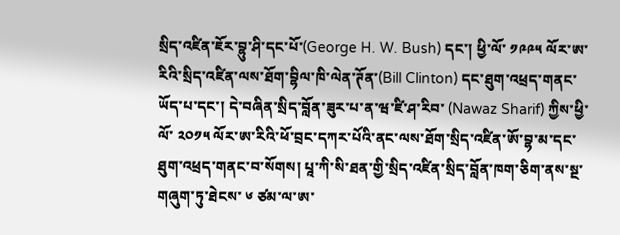སྲིད་འཛིན་ཇོར་བྷུ་ཤི་དང་པོ་(George H. W. Bush) དང་། ཕྱི་ལོ་ ༡༩༩༥ ལོར་ཨ་རིའི་སྲིད་འཛིན་ལས་ཐོག་བྷིལ་ཁི་ལེན་ཊོན་(Bill Clinton) དང་ཐུག་འཕྲད་གནང་ཡོད་པ་དང་། དེ་བཞིན་སྲིད་བློན་ཟུར་པ་ན་ཝ་ཛི་ཤ་རིབ་ (Nawaz Sharif) ཀྱིས་ཕྱི་ལོ་ ༢༠༡༥ ལོར་ཨ་རིའི་ཕོ་བྲང་དཀར་པོའི་ནང་ལས་ཐོག་སྲིད་འཛིན་ཨོ་བྷ་མ་དང་ཐུག་འཕྲད་གནང་བ་སོགས། པཱ་ཀི་སི་ཐན་གྱི་སྲིད་འཛིན་སྲིད་བློན་ཁག་ཅིག་ནས་སྔ་གཞུག་ཏུ་ཐེངས་ ༦ ཙམ་ལ་ཨ་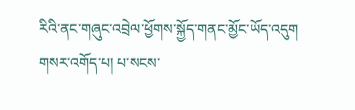རིའི་ནང་གཞུང་འབྲེལ་ཕྱོགས་སྐྱོད་གནང་མྱོང་ཡོད་འདུག
གསར་འགོད་པ། པ་སངས་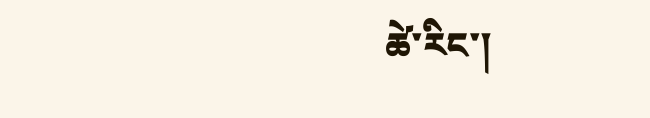ཚེ་རིང་།